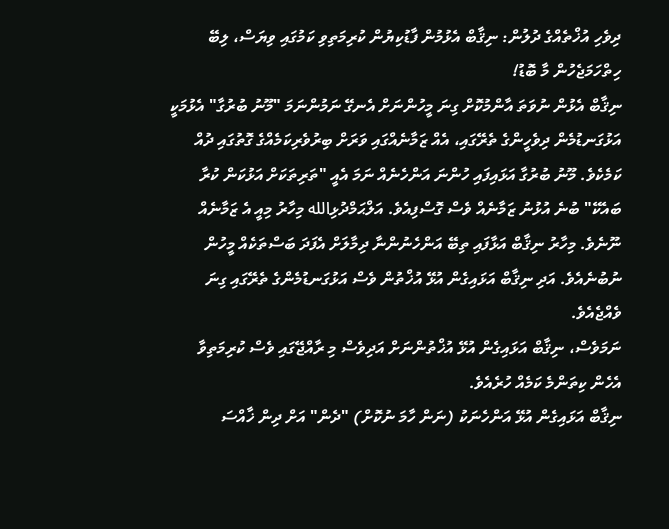ދިވެހި އުޚްތެއްގެ ދުލުން: ނިޤާބް އެޅުމުން ފާޑުކިޔުން ކުރިމަތިވި ކަމުގައި ވިޔަސް، ލިބޭ ހިތްހަމަޖެހުން މާ ބޮޑު!
ނިޤާބް އެޅުން ނުވަތަ އާންމުކޮށް ގިނަ މީހުންނަށް އެނގޭ ނަމުންނަމަ "މޫނު ބުރުގާ" އެޅުމަކީ އަޅުގަނޑުމެން ދިވެހީންގެ ތެރޭގައި، އެއް ޒަމާނެއްގައި ވަރަށް ބިރުވެރިކަމެއްގެ ގޮތުގައި ދުއް ކަމެކެވެ. މޫނު ބުރުގާ އަޅައިފައި ހުންނަ އަންހެނެއް ނަމަ އެއީ "ތަރިތަކަށް އަޅުކަން ކުރާ ބައެކޭ" ބުނެ އުޅުނު ޒަމާނެއް ވެސް ގޮސްފިއެވެ. އަލްޙަމްދުޅިالله މިހާރު މިއީ އެ ޒަމާނެއް ނޫނެވެ. މިހާރު ނިޤާބް އަޅާފައި ތިބޭ އަންހެނުންނާ ދިމާލަށް އެފަދަ ބަސްތަކެއް މީހުން ނުބުނެއެވެ. އަދި ނިޤާބް އަޅައިގެން އުޅޭ އުޚްތުން ވެސް އަޅުގަނޑުމެންގެ ތެރޭގައި ގިނަ ވެއްޖެއެވެ.
ނަމަވެސް، ނިޤާބް އަޅައިގެން އުޅޭ އުޚްތުންނަށް އަދިވެސް މި ރާއްޖޭގައި ވެސް ކުރިމަތިވާ އެހެން ކިތަންމެ ކަމެއް ހުރެއެވެ.
ނިޤާބް އަޅައިގެން އުޅޭ އަންހެނަކު (ނަން ހާމަ ނުކޮށް) "ދެން" އަށް ދިން ޚާއްސަ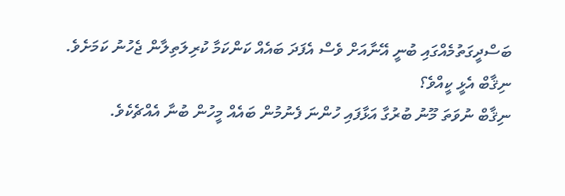ބަސްދީގަތުމެއްގައި ބުނީ އޭނާއަށް ވެސް އެފަދަ ބައެއް ކަންކަމާ ކުރިލަތިލާން ޖެހުނު ކަމަށެވެ.
ނިޤާބް އެޅީ ކީއްވެ؟
ނިޤާބް ނުވަތަ މޫނު ބުރުގާ އަޅާފައި ހުންނަ ފެނުމުން ބައެއް މީހުން ބުނާ އެއްޗެކެވެ.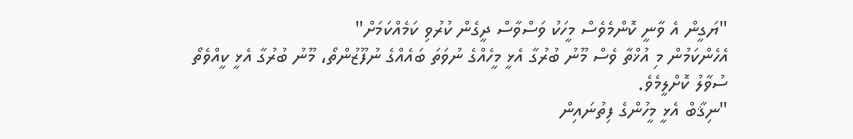"ޔަގީން އެ ވާނީ ކޮންމެވެސް މީހަކު ވަސްވާސް ދީގެން ކުރުވި ކަމެއްކަމަށް"
އެހެންކަމުން މި އުޚްތާ ވެސް މޫނު ބުރުގާ އެޅީ މީހެއްގެ ނުވަތަ ބައެއްގެ ނުފޫޒުންތޯ، މޫނު ބުރުގާ އެޅީ ކީއްވެތޯ ސުވާލު ކޮށްލީމެވެ.
"ނިޤާބް އެޅީ މީހުންގެ ފިތުނައިން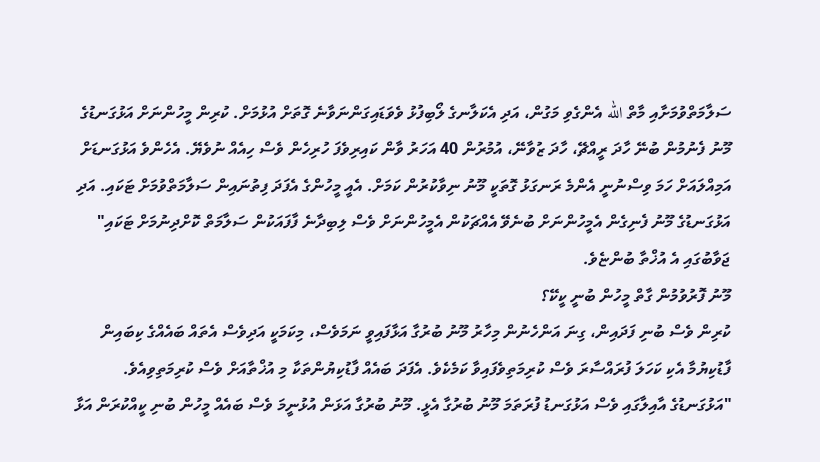ސަލާމަތްވުމަށާއި މާތް الله އެންގެވި މަގުން، އަދި އެކަލާނގެ ލޯބިފުޅު ވެވަޑައިގަންނަވާނެ ގޮތަށް އުޅުމަށް. ކުރިން މީހުންނަށް އަޅުގަނޑުގެ މޫނު ފެނުމުން ބުނޭ ހާދަ ރީއްޗޭ، ހާދަ ޒުވާނޭ، އުމުރުން 40 އަހަރު ވާން ކައިރިވެފަ ހުރިހެން ވެސް ހިއެއް ނުވެޔޭ. އެހެންވެ އަޅުގަނޑަށް އަމިއްލައަށް ހަމަ ވިސްނުނީ އެންމެ ރަނގަޅު ގޮތަކީ މޫނު ނިވާކުރުން ކަމަށް. އެއީ މީހުންގެ އެފަދަ ފިތުނައިން ސަލާމަތްވުމަށް ޓަކައި. އަދި އަޅުގަނޑުގެ މޫނު ފެނިގެން އެމީހުންނަށް ބުނެވޭ އެއްޗަކުން އެމީހުންނަށް ވެސް ލިބިދާނެ ފާފައަކުން ސަލާމަތް ކޮށްދިނުމަށް ޓަކައި" ޖަވާބުގައި އެ އުޚްތާ ބުންޏެވެ.
މޫނު ފޮރުވުމުން ގާތް މީހުން ބުނީ ކީކޭ؟
ކުރިން ވެސް ބުނި ފަދައިން، ގިނަ އަންހެނުން މިހާރު މޫނު ބުރުގާ އަޅާފައިވީ ނަމަވެސް، މިކަމަކީ އަދިވެސް އެތައް ބައެއްގެ ކިބައިން ފާޑުކިޔުމާ އެކި ކަހަލަ ފުރައްސާރަ ވެސް ކުރިމަތިވެފައިވާ ކަމެކެވެ. އެފަދަ ބައެއް ފާޑުކިޔުންތަކާ މި އުޚްތާއަށް ވެސް ކުރިމަތިވިއެވެ.
"އަޅުގަނޑުގެ އާއިލާގައި ވެސް އަޅުގަނޑު ފުރަތަމަ މޫނު ބުރުގާ އެޅީ. މޫނު ބުރުގާ އަޅަން އުޅުނީމަ ވެސް ބައެއް މީހުން ބުނި ކީއްކުރަން އަޅާ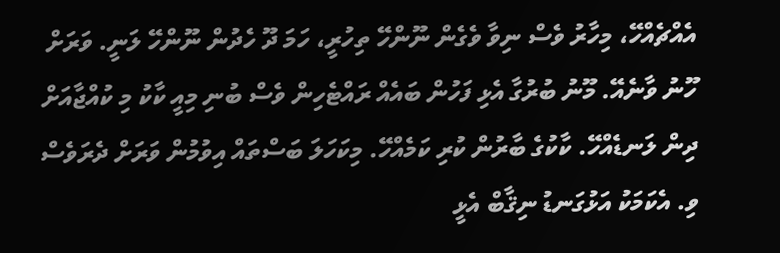އެއްޗެއްހޭ، މިހާރު ވެސް ނިވާ ވެގެން ނޫންހޭ ތިހުރީ، ހަމަ ދޫ ހެދުން ނޫންހޭ ލަނީ. ވަރަށް ހޫނު ވާނެއޭ. މޫނު ބުރުގާ އެޅި ފަހުން ބައެއް ރައްޓެހިން ވެސް ބުނި މިއީ ކާކު މި ކުއްޖާއަށް ދިން ލަނޑެއްހޭ. ކާކުގެ ބާރުން ކުރި ކަމެއްހޭ. މިކަހަލަ ބަސްތައް އިވުމުން ވަރަށް ދެރަވެސް ވި. އެކަމަކު އަޅުގަނޑު ނިޤާބް އެޅީ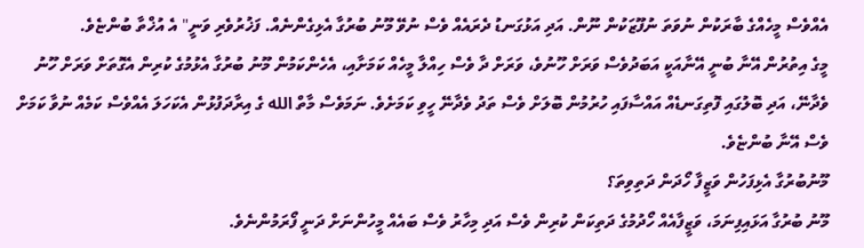އެއްވެސް މީހެއްގެ ބާރަކުން ނުވަތަ ނުފޫޒަކުން ނޫން. އަދި އަޅުގަނޑު ދެރައެއް ވެސް ނުވޭ މޫނު ބުރުގާ އެޅިގެންނެއް. ފަޚުރުވެރި ވަނީ" އެ އުޚްތާ ބުންޏެވެ.
މީގެ އިތުރުން އޭނާ ބުނީ އޭނާއަކީ އަބަދުވެސް ވަރަށް ހޫނުވެ، ވަރަށް ދާ ވެސް ހިއްލާ މީހެއް ކަމަށާއި، އެހެންކަމުން މޫނު ބުރުގާ އެޅުމުގެ ކުރިން އެގޮތަށް ވަރަށް ހޫނު ވެދާނޭ، އަދި ބޮލުގައި ފޮތިގަނޑެއް އައްސާފައި ހުރުމުން ބޮލަށް ވެސް ތަދު ވެދާނޭ ހީވި ކަމަށެވެ. ނަމަވެސް މާތް الله ގެ އިރާދަފުޅުން އެކަހަލަ އެއްވެސް ކަމެއް ނުވާ ކަމަށް ވެސް އޭނާ ބުންޏެވެ.
މޫނުބުރުގާ އެޅިފަހުން ވަޒީފާ ހޯދަން ދަތިވިތަ؟
މޫނު ބުރުގާ އަޅައިފިނަމަ، ވަޒީފާއެއް ހޯދުމުގެ ދަތިކަން ކުރިން ވެސް އަދި މިހާރު ވެސް ބައެއް މީހުންނަށް ދަނީ ފޯރަމުންނެވެ.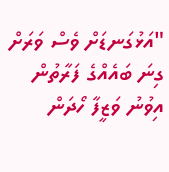"އަޅުގަނޑަށް ވެސް ވަރަށް ގިނަ ބައެއްގެ ފަރާތުން އިވުނު ވަޒީފާ ހޯދަން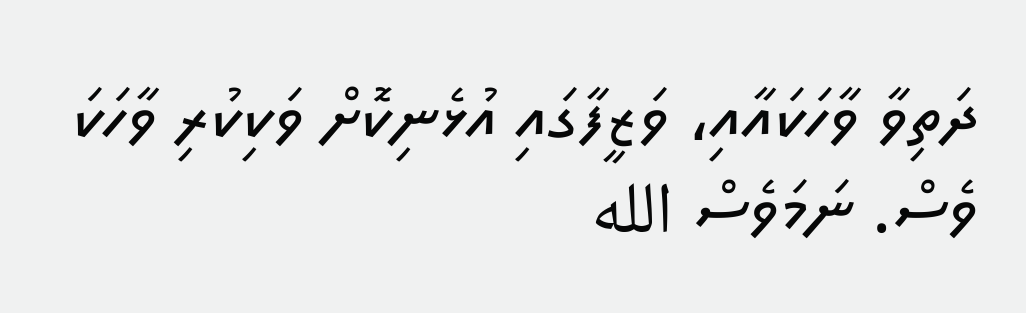ދަތިވާ ވާހަކައާއި، ވަޒީފާގައި އުޅެނިކޮށް ވަކިކުރި ވާހަކަ ވެސް. ނަމަވެސް الله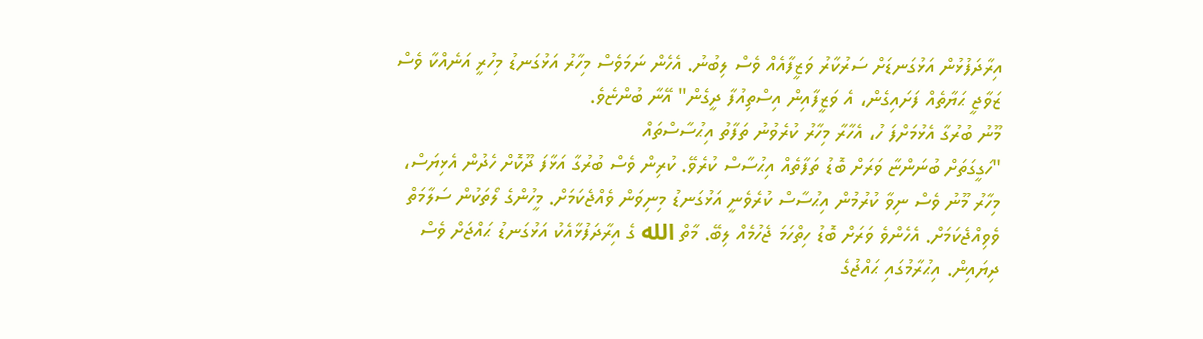އިރާދަފުޅުން އަޅުގަނޑަށް ސަރުކާރު ވަޒީފާއެއް ވެސް ލިބުނު. އެހެން ނަމަވެސް މިހާރު އަޅުގަނޑު މިހުރީ އަނެއްކާ ވެސް ޒަވާޖީ ޙަޔާތެއް ފަށައިގެން، އެ ވަޒީފާއިން އިސްތިއުފާ ދީގެން" އޭނާ ބުންޏެވެ.
މޫނު ބުރުގާ އެޅުމަށްފަ ހު، އެހާރާ މިހާރު ކުރެވުނު ތަފާތު އިޙުސާސްތައް
"ހަގީގަތަށް ބުނަންޏާ ވަރަށް ބޮޑު ތަފާތެއް އިޙުސާސް ކުރެވޭ. ކުރިން ވެސް ބުރުގާ އަޅާފަ ދޫކޮށް ހެދުން އެޅިޔަސް، މިހާރު މޫނު ވެސް ނިވާ ކުރުމުން އިޙުސާސް ކުރެވެނީ އަޅުގަނޑު މިނިވަން ވެއްޖެކަމަށް. މީހުންގެ ލޯތަކުން ސަލާމަތް ވެވިއްޖެކަމަށް. އެހެންވެ ވަރަށް ބޮޑު ހިތްހަމަ ޖެހުމެއް ލިބޭ. މާތް الله ގެ އިރާދަފުޅާއެކު އަޅުގަނޑު ޙައްޖަށް ވެސް ދިޔައިން. އިޙުރާމުގައި ޙައްޖުގެ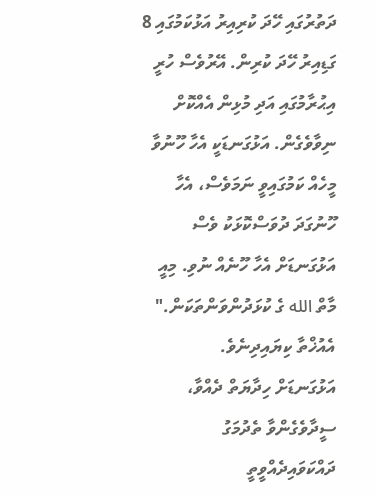ދަތުރުގައި ހޭދަ ކުރިއިރު އަޅުކަމުގައި 8 ގަޑިއިރު ހޭދަ ކުރިން. އޭރުވެސް ހުރީ އިޙުރާމުގައި އަދި މުޅިން އެއްކޮށް ނިވާވެގެން. އަޅުގަނޑަކީ އެހާ ހޫނުވާ މީހެއް ކަމުގައިވީ ނަމަވެސް، އެހާ ހޫނުގަދަ ދުވަސްކޮޅަކު ވެސް އަޅުގަނޑަށް އެހާ ހޫނެއް ނުވި. މިއީ މާތް الله ގެ ކުޅަދުންވަންތަކަން." އެއުޚްތާ ކިޔައިދިނެވެ.
އަޅުގަނޑަށް ހިދާޔަތް ދެއްވާ، ސީދާވެގެންވާ ތެދުމަގު ދައްކަވައިދެއްވީތީ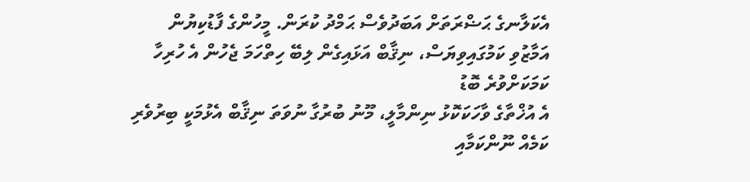އެކަލާނގެ ޙަޟްރަތަށް އަބަދުވެސް ޙަމްދު ކުރަން. މީހުންގެ ފާޑުކިޔުން އަމާޒުވި ކަމުގައިވިޔަސް، ނިޤާބް އަޅައިގެން ލިބޭ ހިތްހަމަ ޖެހުން އެ ހުރިހާ ކަމަކަށްވުރެ ބޮޑު
އެ އުޚްތާގެ ވާހަކަކޮޅު ނިންމާލީ، މޫނު ބުރުގާ ނުވަތަ ނިޤާބް އެޅުމަކީ ބިރުވެރި ކަމެއް ނޫންކަމާއި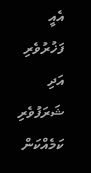އެއީ ފަޚުރުވެރި އަދި ޝަރަފުވެރި ކަމެއްކަން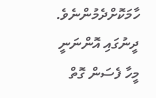ހާމަކޮށްދެމުންނެވެ.
ދީނުގައި އޮންނަނީ މީހާ ފެސަން ގޮތް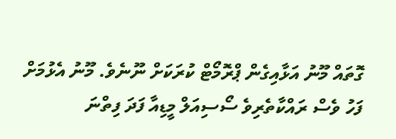ގޮތައް މޫނު އަޅާއިގެން ޕްރޮމޯޓް ކުރަކަށް ނޫނެވެ. މޫނު އެޅުމަށް ފަހު ވެސް ރައްކާތެރިވެ ސޯސިއަލް މީޑިއާ ފަދަ ފިތްނަ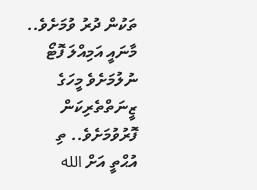ތަކުން ދުރު ވުމަށެވެ.. މާނައީ އަމިއްލަ ފޮޓޯ ނުލުމަށެވެ މީހަގެ ޒީނަތްތެރިކަން ފޮރުވުމަށެވެ.. ތި އުޙްތީ އަށް الله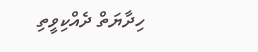ހިދާޔަތް ދެއްކިވީތި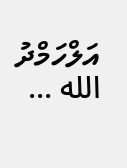އަލްހަމްދު الله …